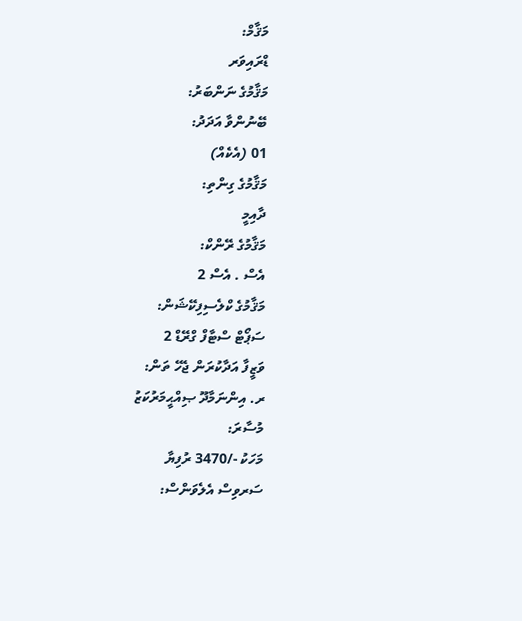މަޤާމް:
ޑްރައިވަރ
މަޤާމުގެ ނަންބަރު:
ބޭނުންވާ އަދަދު:
01 (އެކެއް)
މަޤާމުގެ ގިންތި:
ދާއިމީ
މަޤާމުގެ ރޭންކް:
އެސް . އެސް 2
މަޤާމުގެ ކްލެސިފިކޭޝަން:
ސަޕޯޓް ސްޓާފް ގްރޭޑް 2
ވަޒީފާ އަދާކުރަން ޖެހޭ ތަން:
ރ. އިންނަމާދޫ ޞިއްޙީމަރުކަޒު
މުސާރަ:
މަހަކު -/3470 ރުފިޔާ
ސަރވިސް އެލެވަންސް: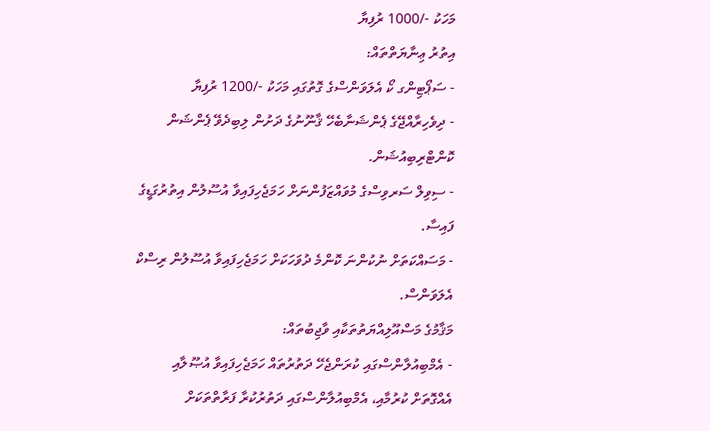މަހަކު -/1000 ރުފިޔާ
އިތުރު ޢިނާޔަތްތައް:
- ސަޕޯޓިންގ ކޯ އެލަވަންސްގެ ގޮތުގައި މަހަކު -/1200 ރުފިޔާ
- ދިވެހިރާއްޖޭގެ ޕެންޝަނާބެހޭ ޤާނޫނުގެ ދަށުން ލިބިދެވޭ ޕެންޝަން ކޮންޓްރިބިއުޝަން.
- ސިވިލް ސަރވިސްގެ މުވައްޒަފުންނަށް ހަމަޖެހިފައިވާ އުސޫލުން އިތުރުގަޑީގެ ފައިސާ.
- މަސައްކަތަށް ނުކުންނަ ކޮންމެ ދުވަހަކަށް ހަމަޖެހިފައިވާ އުސޫލުން ރިސްކް އެލަވަންސް.
މަޤާމުގެ މަސްއޫލިއްޔަތުތަކާއި ވާޖިބުތައް:
- އެމްބިއުލާންސްގައި ކުރަންޖެހޭ ދަތުރުތައް ހަމަޖެހިފައިވާ އުޞޫލާއި އެއްގޮތަށް ކުރުމާއި، އެމްބިއުލާންސްގައި ދަތުރުކުރާ ފަރާތްތަކަށް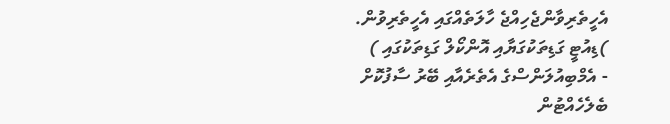އެހީތެރިވާންޖެހިއްޖެ ހާލަތެއްގައި އެހީތެރިވުން. )ޑިއުޓީ ގަޑިތަކުގަޔާއި އޮންކޯލް ގަޑިތަކުގައި )
- އެމްބިއުލަންސްގެ އެތެރެއާއި ބޭރު ސާފުކޮށް ބެލެހެއްޓުން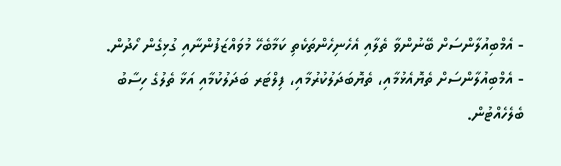- އެމްބިއުލާންސަށް ބޭނުންވާ ތެލާއި އެހެނިހެންތަކެތި ކަމާބެހޭ މުވައްޒަފުންނާއި ގުޅިގެން ހޯދުން.
- އެމްބިއުލާންސަށް ތެޔޮއެޅުމާއި، ތެޔޮބަދަލުކުރުމާއި، ފިލްޓަރ ބަދަލުކުމާއި އަޅާ ތެލުގެ ހިސާބު ބެލެހެއްޓުން.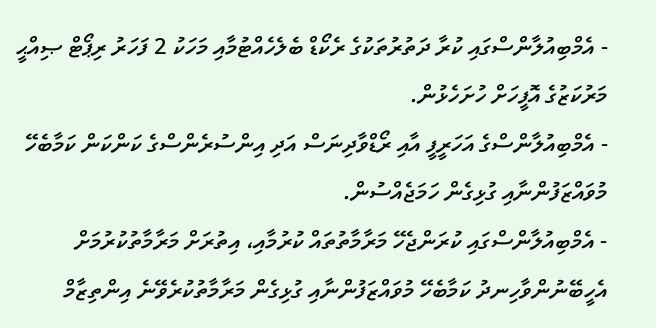- އެމްބިއުލާންސްގައި ކުރާ ދަތުރުތަކުގެ ރެކޯޑް ބެލެހެއްޓުމާއި މަހަކު 2 ފަހަރު ރިޕޯޓް ޞިއްޙީ މަރުކަޒުގެ އޮފީހަށް ހުށަހެޅުން.
- އެމްބިއުލާންސްގެ އަހަރީފީ އާއި ރޯޑްވާދިނަސް އަދި އިންސުރެންސްގެ ކަންކަން ކަމާބެހޭ މުވައްޒަފުންނާއި ގުޅިގެން ހަމަޖެއްސުން.
- އެމްބިއުލާންސްގައި ކުރަންޖެހޭ މަރާމާތުތައް ކުރުމާއި، އިތުރަށް މަރާމާތުކުރުމަށް އެހީބޭނުންވާހިނދު ކަމާބެހޭ މުވައްޒަފުންނާއި ގުޅިގެން މަރާމާތުކުރެވޭނެ އިންތިޒާމް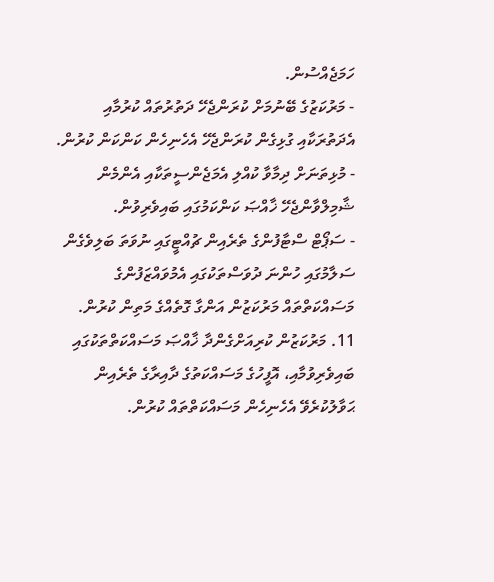ހަމަޖެއްސުން.
- މަރުކަޒުގެ ބޭނުމަށް ކުރަންޖެހޭ ދަތުރުތައް ކުރުމާއި އެދަތުރަކާއި ގުޅިގެން ކުރަންޖެހޭ އެހެނިހެން ކަންކަން ކުރުން.
- މުޅިތަނަށް ދިމާވާ ކުއްލި އެމަޖެންސީތަކާއި އެންމެން ޝާމިލްވާންޖެހޭ ޚާއްޞަ ކަންކަމުގައި ބައިވެރިވުން.
- ސަޕޯޓް ސްޓާފުންގެ ތެރެއިން ޗުއްޓީގައި ނުވަތަ ބަލިވެގެން ސަލާމުގައި ހުންނަ ދުވަސްތަކުގައި އެމުވައްޒަފުންގެ މަސައްކަތްތައް މަރުކަޒުން އަންގާ ގޮތެއްގެ މަތިން ކުރުން.
11. މަރުކަޒުން ކުރިއަށްގެންދާ ޚާއްޞަ މަސައްކަތްތަކުގައި ބައިވެރިވުމާއި، އޮފީހުގެ މަސައްކަތުގެ ދާއިރާގެ ތެރެއިން ޙަވާލުކުރެވޭ އެހެނިހެން މަސައްކަތްތައް ކުރުން.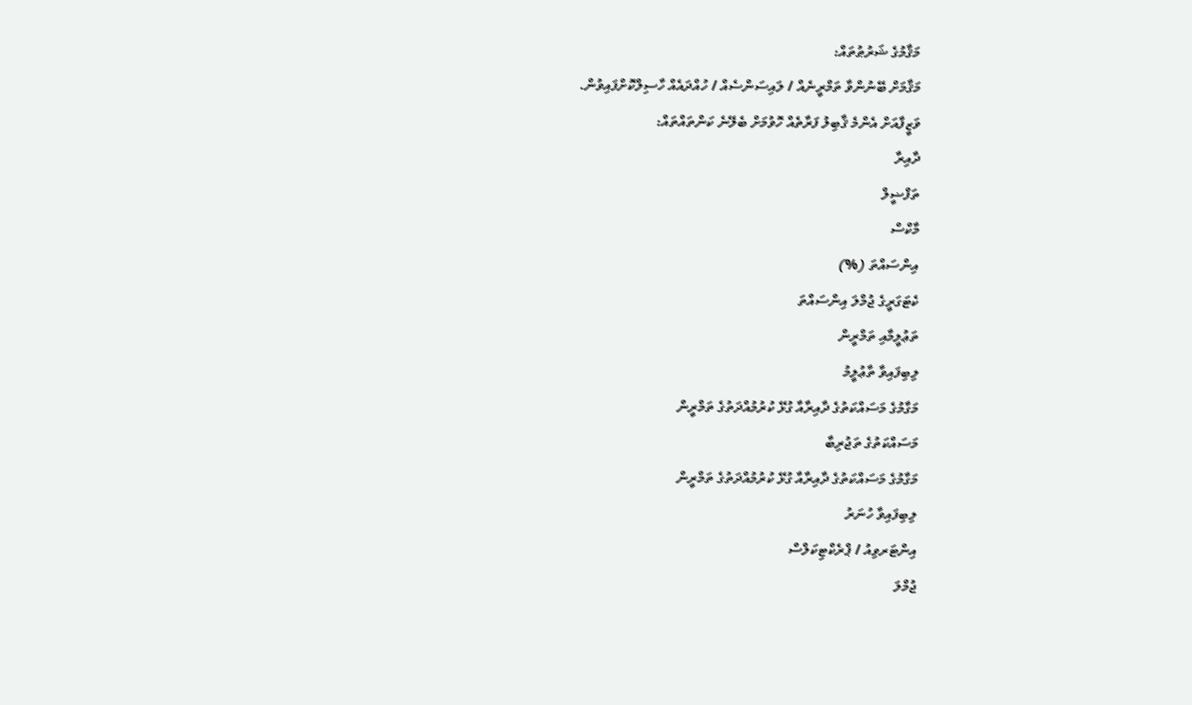މަޤާމުގެ ޝަރުޠުތައް:
މަޤާމަށް ބޭނުންވާ ތަމްރީނެއް / ލައިސަންސެއް / ހުއްދައެއް ހާސިލްކޮށްފައިވުން.
ވަޒީފާއަށް އެންމެ ޤާބިލު ފަރާތެއް ހޮވުމަށް ބެލޭނެ ކަންތައްތައް:
ދާއިރާ
ތަފްޟީލް
މާކްސް
އިންސައްތަ (%)
ކެޓަގަރީގެ ޖުމްލަ އިންސައްތަ
ތަޢުލީމާއި ތަމްރީން
ލިބިފައިވާ ތާޢުލީމު
މަގާމުގެ މަސައްކަތުގެ ދާއިރާއާ ގުޅޭ ކުރުމުއްދަތުގެ ތަމްރީން
މަސައްކަތުގެ ތަޖުރިބާ
މަގާމުގެ މަސައްކަތުގެ ދާއިރާއާ ގުޅޭ ކުރުމުއްދަތުގެ ތަމްރީން
ލިބިފައިވާ ހުނަރު
އިންޓަރވިއު / ޕްރެކްޓިކަލްސް
ޖުމްލަ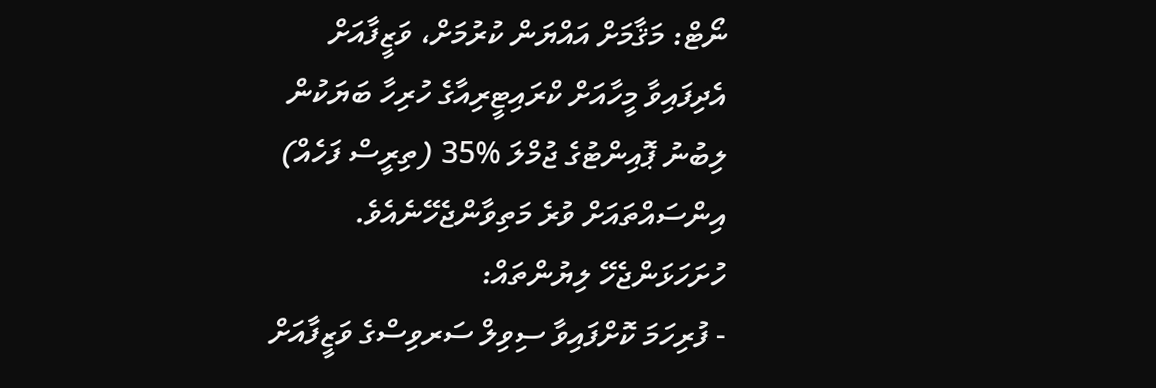ނޯޓް: މަޤާމަށް އައްޔަން ކުރުމަށް، ވަޒީފާއަށް އެދިފައިވާ މީހާއަށް ކްރައިޓީރިއާގެ ހުރިހާ ބަޔަކުން ލިބުނު ޕޮއިންޓުގެ ޖުމްލަ %35 (ތިރީސް ފަހެއް) އިންސައްތައަށް ވުރެ މަތިވާންޖެހޭނެއެވެ.
ހުށަހަޅަންޖެހޭ ލިޔުންތައް:
- ފުރިހަމަ ކޮށްފައިވާ ސިވިލް ސަރވިސްގެ ވަޒީފާއަށް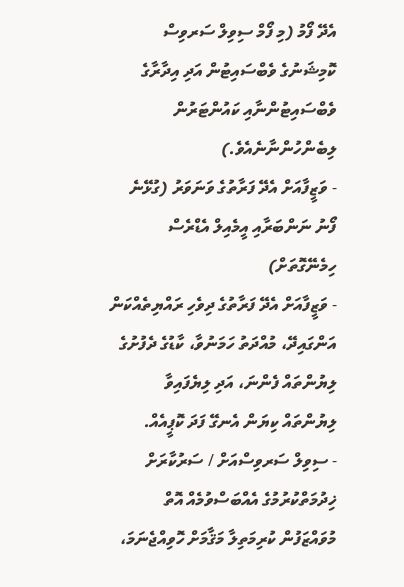އެދޭ ފޯމު (މި ފޯމް ސިވިލް ސަރވިސް ކޮމިޝަނުގެ ވެބްސައިޓުން އަދި އިދާރާގެ ވެބްސައިޓުންނާއި ކައުންޓަރުން ލިބެންހުންނާނެއެވެ.)
- ވަޒީފާއަށް އެދޭ ފަރާތުގެ ވަނަވަރު (ގުޅޭނެ ފޯނު ނަންބަރާއި އީމެއިލް އެޑްރެސް ހިމެނޭގޮތަށް)
- ވަޒީފާއަށް އެދޭ ފަރާތުގެ ދިވެހި ރައްޔިތެއްކަން އަންގައިދޭ، މުއްދަތު ހަމަނުވާ، ކާޑުގެ ދެފުށުގެ ލިޔުންތައް ފެންނަ، އަދި ލިޔެފައިވާ ލިޔުންތައް ކިޔަން އެނގޭ ފަދަ ކޮޕީއެއް.
- ސިވިލް ސަރވިސްއަށް / ސަރުކާރަށް ޚިދުމަތްކުރުމުގެ އެއްބަސްވުމެއް އޮތް މުވައްޒަފުން ކުރިމަތިލާ މަޤާމަށް ހޮވިއްޖެނަމަ،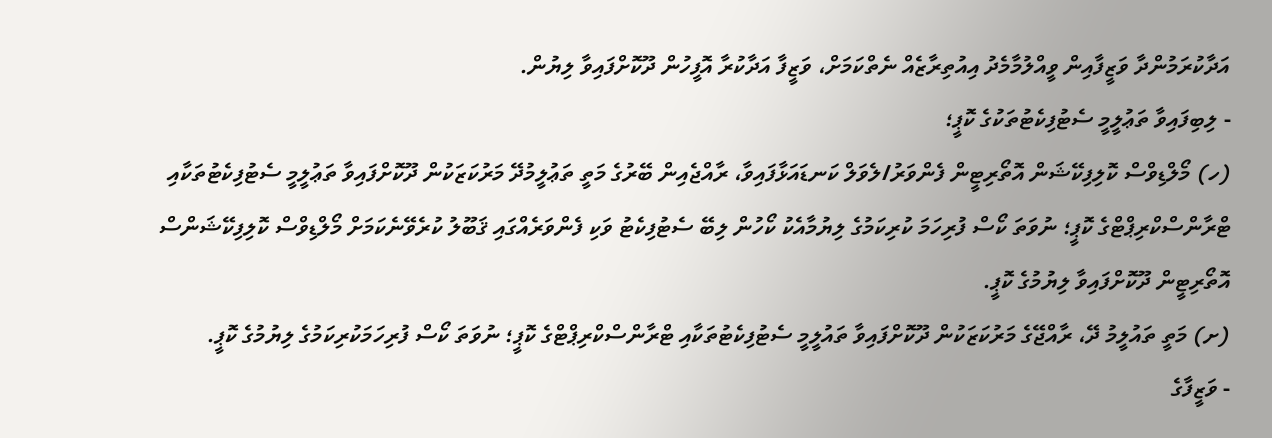އަދާކުރަމުންދާ ވަޒީފާއިން ވީއްލުމާމެދު އިއުތިރާޒެއް ނެތްކަމަށް، ވަޒީފާ އަދާކުރާ އޮފީހުން ދޫކޮށްފައިވާ ލިޔުން.
- ލިބިފައިވާ ތަޢުލީމީ ސެޓުފިކެޓުތަކުގެ ކޮޕީ؛
(ހ) މޯލްޑިވްސް ކޮލިފިކޭޝަން އޮތޯރިޓީން ފެންވަރު/ލެވަލް ކަނޑައަޅާފައިވާ، ރާއްޖެއިން ބޭރުގެ މަތީ ތަޢުލީމުދޭ މަރުކަޒަކުން ދޫކޮށްފައިވާ ތަޢުލީމީ ސެޓުފިކެޓުތަކާއި ޓްރާންސްކްރިޕްޓްގެ ކޮޕީ؛ ނުވަތަ ކޯސް ފުރިހަމަ ކުރިކަމުގެ ލިޔުމާއެކު ކޯހުން ލިބޭ ސެޓުފިކެޓު ވަކި ފެންވަރެއްގައި ޤަބޫލު ކުރެވޭނެކަމަށް މޯލްޑިވްސް ކޮލިފިކޭޝަންސް އޮތޯރިޓީން ދޫކޮށްފައިވާ ލިޔުމުގެ ކޮޕީ.
(ށ) މަތީ ތައުލީމު ދޭ، ރާއްޖޭގެ މަރުކަޒަކުން ދޫކޮށްފައިވާ ތައުލީމީ ސެޓުފިކެޓުތަކާއި ޓްރާންސްކްރިޕްޓްގެ ކޮޕީ؛ ނުވަތަ ކޯސް ފުރިހަމަކުރިކަމުގެ ލިޔުމުގެ ކޮޕީ.
- ވަޒީފާގެ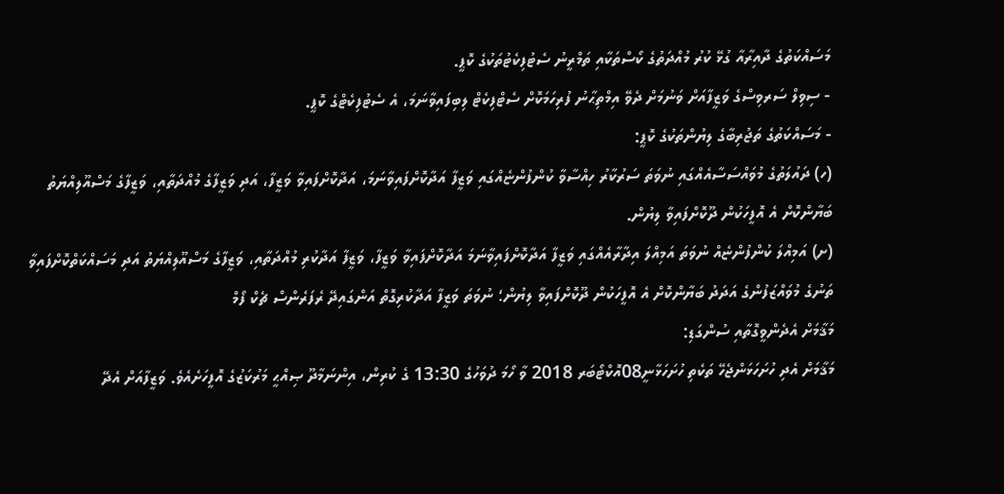މަސައްކަތުގެ ދާއިރާއާ ގުޅޭ ކުރު މުއްދަތުގެ ކޯސްތަކާއި ތަމްރީނު ސެޓުފިކެޓުތަކުގެ ކޮޕީ.
- ސިވިލް ސަރވިސްގެ ވަޒީފާއަށް ވަނުމަށް ދެވޭ އިމްތިޙާނު ފުރިހަމަކޮށް ސެޓްފިކެޓް ލިބިފައިވާނަމަ، އެ ސެޓުފިކެޓްގެ ކޮޕީ.
- މަސައްކަތުގެ ތަޖުރިބާގެ ލިޔުންތަކުގެ ކޮޕީ:
(ހ) ދައުލަތުގެ މުވައްސަސާއެއްގައި ނުވަތަ ސަރުކާރު ހިއްސާވާ ކުންފުންޏެއްގައި ވަޒީފާ އަދާކޮށްފައިވާނަމަ، އަދާކޮށްފައިވާ ވަޒީފާ، އަދި ވަޒީފާގެ މުއްދަތާއި، ވަޒީފާގެ މަސްއޫލިއްޔަތު ބަޔާންކޮށް އެ އޮފީހަކުން ދޫކޮށްފައިވާ ލިޔުން.
(ށ) އަމިއްލަ ކުންފުންޏެއް ނުވަތަ އަމިއްލަ އިދާރާއެއްގައި ވަޒީފާ އަދާކޮށްފައިވާނަމަ އަދާކޮށްފައިވާ ވަޒީފާ، ވަޒީފާ އަދާކުރި މުއްދަތާއި، ވަޒީފާގެ މަސްއޫލިއްޔަތު އަދި މަސައްކަތްކޮށްފައިވާ ތަނުގެ މުވައްޒަފުންގެ އަދަދު ބަޔާންކޮށް އެ އޮފީހަކުން ދޫކޮށްފައިވާ ލިޔުން؛ ނުވަތަ ވަޒީފާ އަދާކުރިގޮތް އަންގައިދޭ ރެފަރެންސް ޗެކް ފޯމް
މަޤާމަށް އެދެންވީގޮތާއި ސުންގަޑި:
މަޤާމަށް އެދި ހުށަހަޅަންޖެހޭ ތަކެތި ހުށަހަޅާނީ08އޮކްޓޯބަރ 2018 ވާ ހޯމަ ދުވަހުގެ 13:30 ގެ ކުރިން، އިންނަމާދޫ ޞިއްޙީ މަރުކަޒުގެ އޮފީހަށެއެވެ. ވަޒީފާއަށް އެދޭ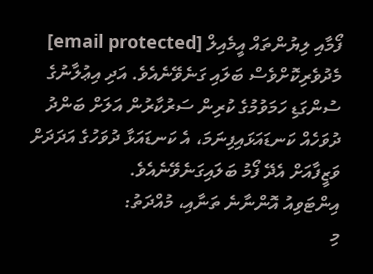ފޯމާއި ލިޔުންތައް އީމެއިލް [email protected] މެދުވެރިކޮށްވެސް ބަލައި ގަނެވޭނެއެވެ. އަދި އިޢުލާނުގެ ސުންގަޑި ހަމަވުމުގެ ކުރިން ސަރުކާރުން އަލަށް ބަންދު ދުވަހެއް ކަނޑައަޅައިފިނަމަ، އެ ކަނޑައަޅާ ދުވަހުގެ އަދަދަށް ވަޒީފާއަށް އެދޭ ފޯމު ބަލައިގަނެވޭނެއެވެ.
އިންޓަވިއު އޮންނާނެ ތަނާއި، މުއްދަތު:
މި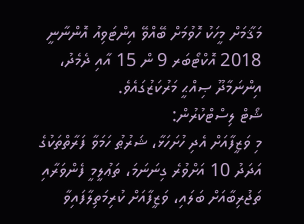މަޤާމަށް މީހަކު ހޮވުމަށް ބޭއްވޭ އިންޓަވިއު އޮންނާނީ 2018 އޮކްޓޯބަރ 9 ން 15 އާއި ދެމެދު، އިންނަމާދޫ ޞިއްޙީ މަރުކަޒުގައެވެ.
ޝޯޓް ލިސްޓްކުރުން:
މި ވަޒީފާއަށް އެދި ހުށަހަޅާ، ޝަރުޠު ހަމަވާ ފަރާތްތަކުގެ އަދަދު 10 އަށްވުރެ ގިނަނަމަ، ތަޢުލީމީ ފެންވަރާއި ތަޖުރިބާއަށް ބަލައި، ވަޒީފާއަށް ކުރިމަތިލާފައިވާ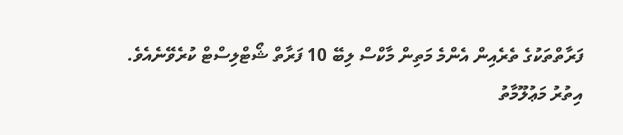ފަރާތްތަކުގެ ތެރެއިން އެންމެ މަތިން މާކްސް ލިބޭ 10 ފަރާތް ޝޯޓްލިސްޓް ކުރެވޭނެއެވެ.
އިތުރު މަޢުލޫމާތު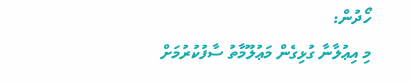ހޯދުން:
މި އިޢުލާނާ ގުޅިގެން މަޢުލޫމާތު ސާފުކުރުމަށް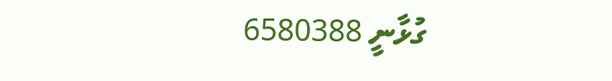ގުޅާނީ 6580388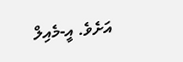އަށެވެ. އީ-މެއިލް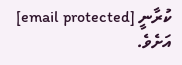ކުރާނީ [email protected] އަށެވެ.